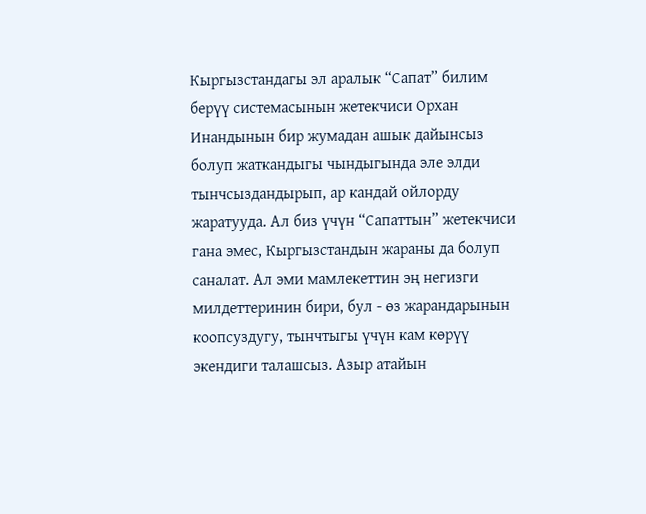Кыргызстандагы эл аралык “Сапат” билим берүү системасынын жетекчиси Орхан Инандынын бир жумадан ашык дайынсыз болуп жаткандыгы чындыгында эле элди тынчсыздандырып, ар кандай ойлорду жаратууда. Ал биз үчүн “Сапаттын” жетекчиси гана эмес, Кыргызстандын жараны да болуп саналат. Ал эми мамлекеттин эң негизги милдеттеринин бири, бул - өз жарандарынын коопсуздугу, тынчтыгы үчүн кам көрүү экендиги талашсыз. Азыр атайын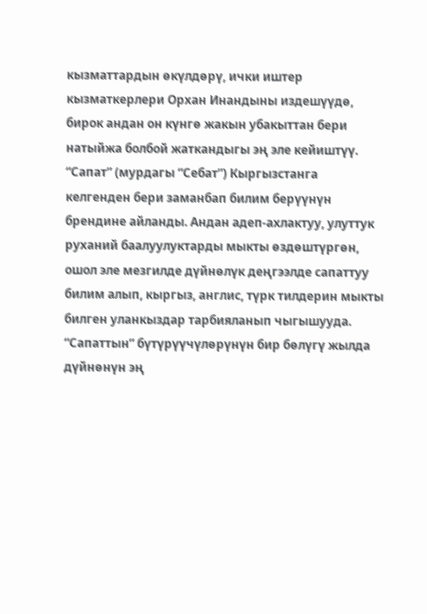кызматтардын өкүлдөрү, ички иштер кызматкерлери Орхан Инандыны издешүүдө, бирок андан он күнгө жакын убакыттан бери натыйжа болбой жаткандыгы эң эле кейиштүү.
“Сапат” (мурдагы “Себат”) Кыргызстанга келгенден бери заманбап билим берүүнүн брендине айланды. Андан адеп-ахлактуу, улуттук руханий баалуулуктарды мыкты өздөштүргөн, ошол эле мезгилде дүйнөлүк деңгээлде сапаттуу билим алып, кыргыз, англис, түрк тилдерин мыкты билген уланкыздар тарбияланып чыгышууда. “Сапаттын” бүтүрүүчүлөрүнүн бир бөлүгү жылда дүйнөнүн эң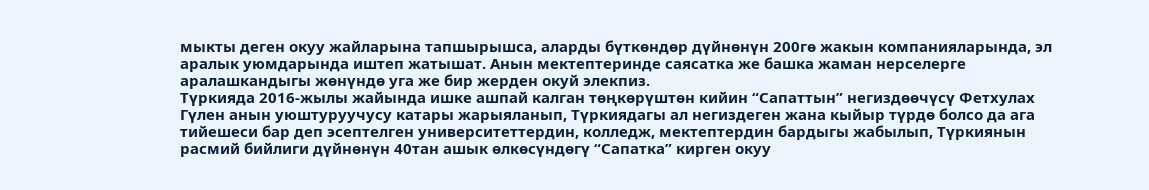мыкты деген окуу жайларына тапшырышса, аларды бүткөндөр дүйнөнүн 200гө жакын компанияларында, эл аралык уюмдарында иштеп жатышат. Анын мектептеринде саясатка же башка жаман нерселерге аралашкандыгы жөнүндө уга же бир жерден окуй элекпиз.
Түркияда 2016-жылы жайында ишке ашпай калган төңкөрүштөн кийин “Сапаттын” негиздөөчүсү Фетхулах Гүлен анын уюштуруучусу катары жарыяланып, Түркиядагы ал негиздеген жана кыйыр түрдө болсо да ага тийешеси бар деп эсептелген университеттердин, колледж, мектептердин бардыгы жабылып, Түркиянын расмий бийлиги дүйнөнүн 40тан ашык өлкөсүндөгү “Сапатка” кирген окуу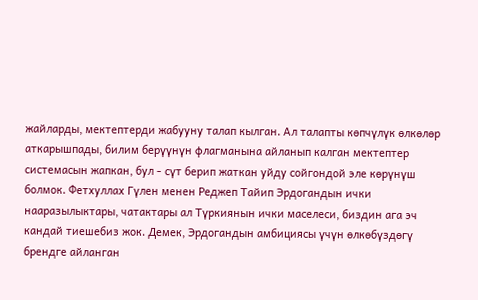жайларды, мектептерди жабууну талап кылган. Ал талапты көпчүлүк өлкөлөр аткарышпады, билим берүүнүн флагманына айланып калган мектептер системасын жапкан, бул - сүт берип жаткан уйду сойгондой эле көрүнүш болмок. Фетхуллах Гүлен менен Реджеп Тайип Эрдогандын ички нааразылыктары, чатактары ал Түркиянын ички маселеси, биздин ага эч кандай тиешебиз жок. Демек, Эрдогандын амбициясы үчүн өлкөбүздөгү брендге айланган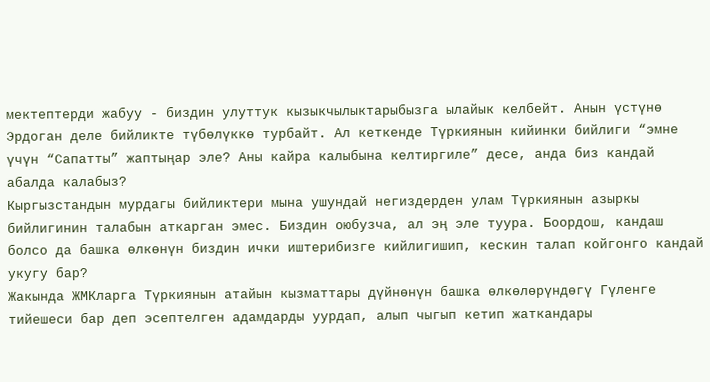мектептерди жабуу - биздин улуттук кызыкчылыктарыбызга ылайык келбейт. Анын үстүнө Эрдоган деле бийликте түбөлүккө турбайт. Ал кеткенде Түркиянын кийинки бийлиги “эмне үчүн “Сапатты” жаптыңар эле? Аны кайра калыбына келтиргиле” десе, анда биз кандай абалда калабыз?
Кыргызстандын мурдагы бийликтери мына ушундай негиздерден улам Түркиянын азыркы бийлигинин талабын аткарган эмес. Биздин оюбузча, ал эң эле туура. Боордош, кандаш болсо да башка өлкөнүн биздин ички иштерибизге кийлигишип, кескин талап койгонго кандай укугу бар?
Жакында ЖМКларга Түркиянын атайын кызматтары дүйнөнүн башка өлкөлөрүндөгү Гүленге тийешеси бар деп эсептелген адамдарды уурдап, алып чыгып кетип жаткандары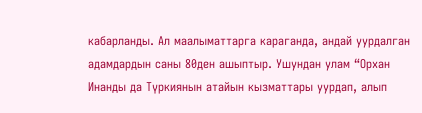кабарланды. Ал маалыматтарга караганда, андай уурдалган адамдардын саны 80ден ашыптыр. Ушундан улам “Орхан Инанды да Түркиянын атайын кызматтары уурдап, алып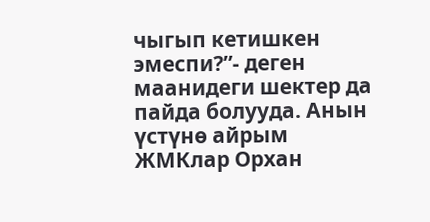чыгып кетишкен эмеспи?”- деген маанидеги шектер да пайда болууда. Анын үстүнө айрым ЖМКлар Орхан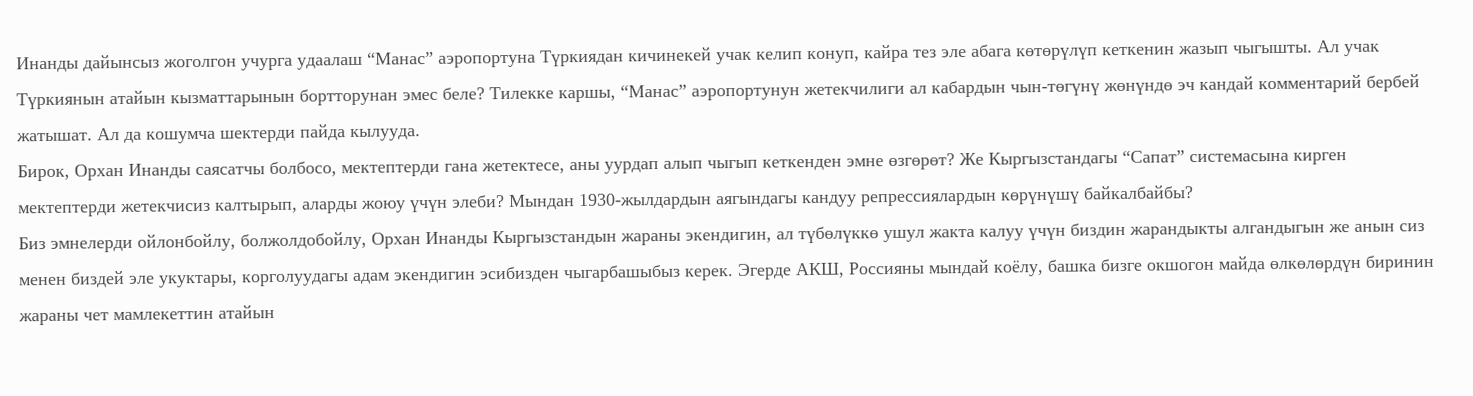Инанды дайынсыз жоголгон учурга удаалаш “Манас” аэропортуна Түркиядан кичинекей учак келип конуп, кайра тез эле абага көтөрүлүп кеткенин жазып чыгышты. Ал учак Түркиянын атайын кызматтарынын бортторунан эмес беле? Тилекке каршы, “Манас” аэропортунун жетекчилиги ал кабардын чын-төгүнү жөнүндө эч кандай комментарий бербей жатышат. Ал да кошумча шектерди пайда кылууда.
Бирок, Орхан Инанды саясатчы болбосо, мектептерди гана жетектесе, аны уурдап алып чыгып кеткенден эмне өзгөрөт? Же Кыргызстандагы “Сапат” системасына кирген мектептерди жетекчисиз калтырып, аларды жоюу үчүн элеби? Мындан 1930-жылдардын аягындагы кандуу репрессиялардын көрүнүшү байкалбайбы?
Биз эмнелерди ойлонбойлу, болжолдобойлу, Орхан Инанды Кыргызстандын жараны экендигин, ал түбөлүккө ушул жакта калуу үчүн биздин жарандыкты алгандыгын же анын сиз менен биздей эле укуктары, корголуудагы адам экендигин эсибизден чыгарбашыбыз керек. Эгерде АКШ, Россияны мындай коёлу, башка бизге окшогон майда өлкөлөрдүн биринин жараны чет мамлекеттин атайын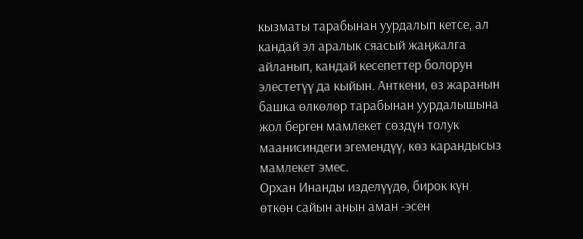кызматы тарабынан уурдалып кетсе, ал кандай эл аралык сяасый жаңжалга айланып, кандай кесепеттер болорун элестетүү да кыйын. Анткени, өз жаранын башка өлкөлөр тарабынан уурдалышына жол берген мамлекет сөздүн толук маанисиндеги эгемендүү, көз карандысыз мамлекет эмес.
Орхан Инанды изделүүдө, бирок күн өткөн сайын анын аман -эсен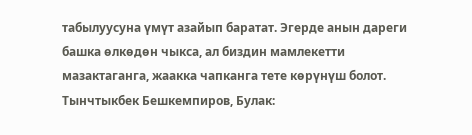табылуусуна үмүт азайып баратат. Эгерде анын дареги башка өлкөдөн чыкса, ал биздин мамлекетти мазактаганга, жаакка чапканга тете көрүнүш болот.
Тынчтыкбек Бешкемпиров, Булак: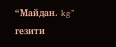“Майдан. kg” гезити